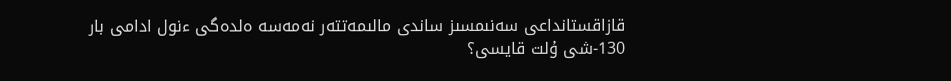قازاقستانداعى سەنىمسىز ساندى مالىمەتتەر نەمەسە ەلدەگى ءنول ادامى بار 130-شى ۇلت قايسى؟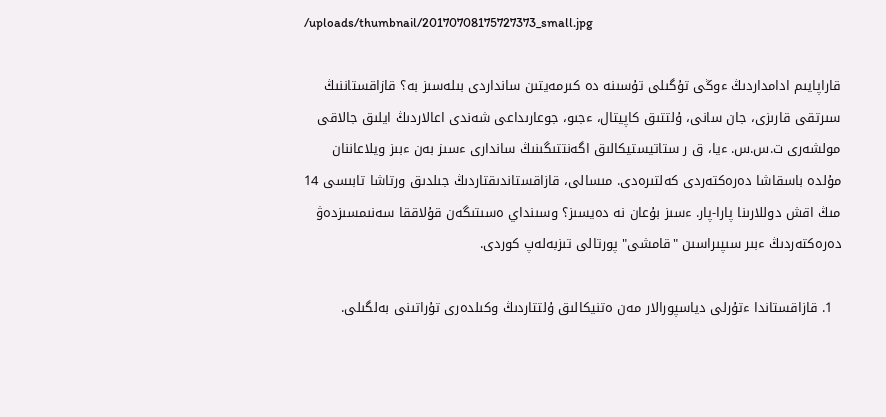/uploads/thumbnail/20170708175727373_small.jpg

قاراپايىم ادامداردىڭ ءوڭى تۇگىلى تۇسىنە دە كىرمەيتىن سانداردى بىلەسىز بە؟ قازاقستاننىڭ سىرتقى قارىزى، جان سانى، ۇلتتىق كاپيتال، ءجىو، جوعارىداعى شەندى اعالاردىڭ ايلىق جالاقى مولشەرى ت.س.س. ءيا، ق ر ستاتيستيكالىق اگەنتتىگىنىڭ ساندارى ءسىز بەن ءبىز ويلاعاننان مۇلدە باسقاشا دەرەكتەردى كەلتىرەدى. مىسالى، قازاقستاندىقتاردىڭ جىلدىق ورتاشا تابىسى 14 مىڭ اقش دوللارىنا پارا-پار. ءسىز بۇعان نە دەيسىز؟ وسىنداي ەسىتىگەن قۇلاققا سەنىمسىزدەۋ دەرەكتەردىڭ ءبىر سىپىراسىن "قامشى" پورتالى تىزبەلەپ كوردى.

  1. قازاقستاندا ءتۇرلى دياسپورالار مەن ەتنيكالىق ۇلتتاردىڭ وكىلدەرى تۇراتىنى بەلگىلى.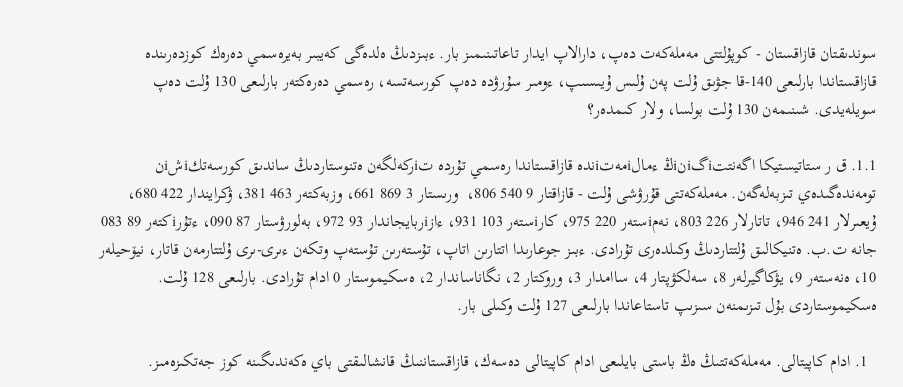سوندىقتان قازاقستان - كوپۇلتتى مەملەكەت دەپ، دارالاپ ايدار تاعاتىنىمىز بار. ءبىزدىڭ ەلدەگى كەيبىر بەيرەسمي دەرەك كوزدەرىندە قازاقستاندا بارلىعى 140-قا جۋىق ۇلت پەن ۇلىس ۇيىسىپ، ءومىر سۇرۋدە دەپ كورسەتسە، رەسمي دەرەكتەر بارلىعى 130 ۇلت دەپ سويلەيدى. شىنىمەن 130 ۇلت بولسا، ولار كىمدەر؟

1.1. ق ر ستاتيستيكا اگەنتتiگiنiڭ ءمالiمەتiندە قازاقستاندا رەسمي تۇردە تiركەلگەن ەتنوستاردىڭ ساندىق كورسەتكiشiن تومەندەگىدەي تىزبەلەگەن. مەملەكەتتى قۇرۋشى ۇلت - قازاقتار 9 540 806،  ورىستار 3 869 661، وزبەكتەر 463 381، ۋكرايندار 422 680، ۇيعىرلار 241 946، تاتارلار 226 803، نەمiستەر 220 975، كارiستەر 103 931، ءازiربايجاندار 93 972، بەلورۋستار 87 090، ءتۇرiكتەر 89 083 جانە ت.ب. ەتنيكالىق ۇلتتاردىڭ وكىلدەرى تۇرادى. ءبىز جوعارىدا اتتارىن اتاپ، تۇستەرىن تۇستەپ وتكەن ءىرى-ىرى ۇلتتارمەن قاتار، نيۆحيلەر 10، ەنەستەر 9، يۋكاگيرلەر 8، سەلكۋپتار 4، ساامدار 3، وروكتار 2، نگاناساندار 2، ەسكيموستار 0 ادام تۇرادى. بارلىعى 128 ۇلت. ەسكيموستاردى بۇل تىزىمنەن سىزىپ تاستاعاندا بارلىعى 127 ۇلت وكىلى بار.

  1. ادام كاپيتالى. مەملەكەتتىڭ ەڭ باستى بايلىعى ادام كاپيتالى دەسەك، قازاقستاننىڭ قانشالىقتى باي ەكەندىگىنە كوز جەتكىزەمىز.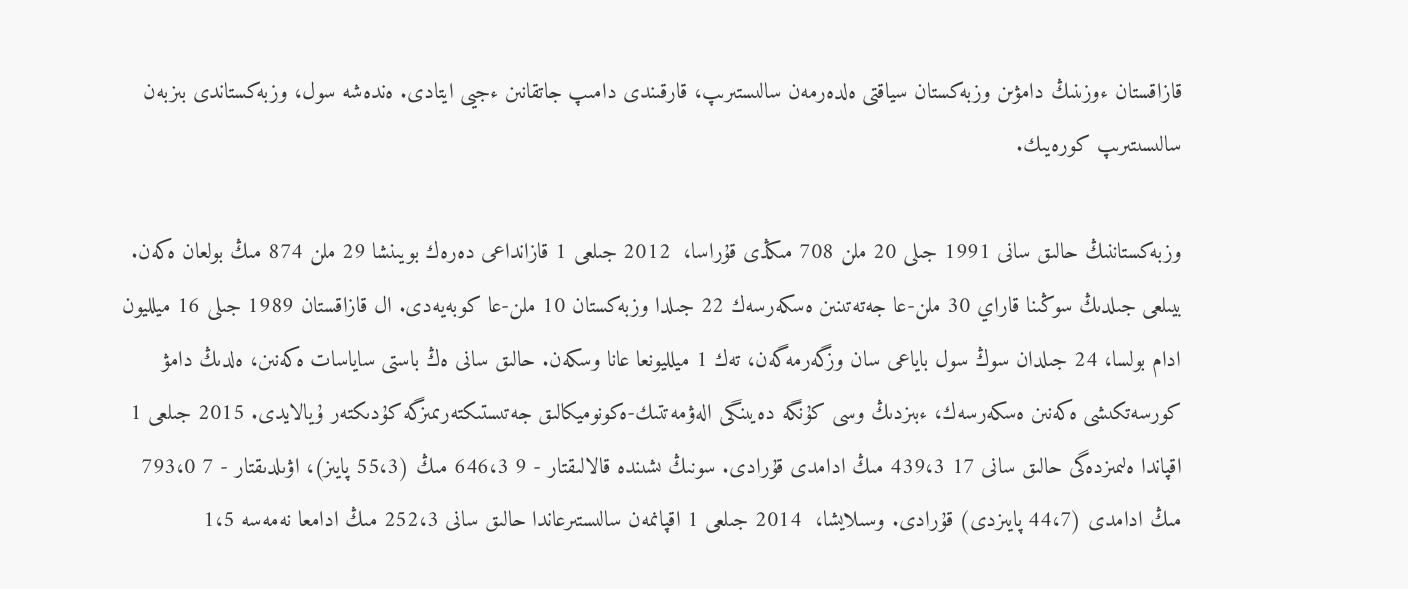قازاقستان ءوزىنىڭ دامۋىن وزبەكستان سياقتى ەلدەرمەن سالىستىرىپ، قارقىندى دامىپ جاتقانىن ءجيى ايتادى. ەندەشە سول، وزبەكستاندى بىزبەن سالىسىتىرىپ كورەيىك.

وزبەكستاننىڭ حالىق سانى 1991 جىلى 20 ملن 708 مىڭدى قۇراسا،  2012 جىلعى 1 قازانداعى دەرەك بويىنشا 29 ملن 874 مىڭ بولعان ەكەن. بيىلعى جىلدىڭ سوڭىنا قاراي 30 ملن-عا جەتەتىنىن ەسكەرسەك 22 جىلدا وزبەكستان 10 ملن-عا كوبەيەدى. ال قازاقستان 1989 جىلى 16 ميلليون ادام بولسا، 24 جىلدان سوڭ سول باياعى سان وزگەرمەگەن، تەك 1 ميلليونعا عانا وسكەن. حالىق سانى ەڭ باستى ساياسات ەكەنىن، ەلدىڭ دامۋ كورسەتكىشى ەكەنىن ەسكەرسەك، ءبىزدىڭ وسى كۇنگە دەيىنگى الەۋمەتتىك-ەكونوميكالىق جەتىستىكتەرىمىزگە كۇدىكتەر ۇيالايدى. 2015 جىلعى 1 اقپاندا ەلىمىزدەگى حالىق سانى 17 439،3 مىڭ ادامدى قۇرادى. سونىڭ ىشىندە قالالىقتار - 9 646،3 مىڭ (55،3 پايىز)، اۋىلدىقتار - 7 793،0 مىڭ ادامدى (44،7 پايىزدى) قۇرادى. وسىلايشا،  2014 جىلعى 1 اقپانمەن سالىستىرعاندا حالىق سانى 252،3 مىڭ ادامعا نەمەسە 1،5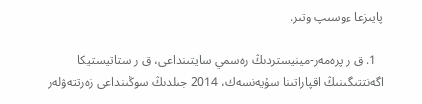پايىزعا ءوسىپ وتىر.

  1. ق ر پرەمەر-مينيستردىڭ رەسمي سايتىنداعى، ق ر ستاتيستيكا اگەنتتىگىنىڭ اقپاراتىنا سۇيەنسەك، 2014 جىلدىڭ سوڭىنداعى زەرتتەۋلەر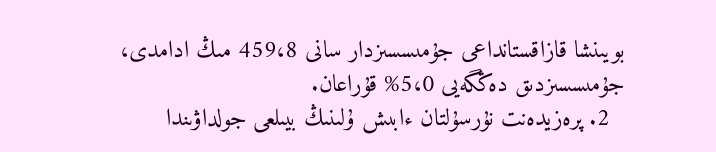بويىنشا قازاقستانداعى جۇمىسسىزدار سانى 459،8 مىڭ ادامدى، جۇمىسسىزدىق دەڭگەيى 5،0% قۇراعان.
  2. پرەزيدەنت نۇرسۇلتان ءابىش ۇلىنىڭ بيىلعى جولداۋىندا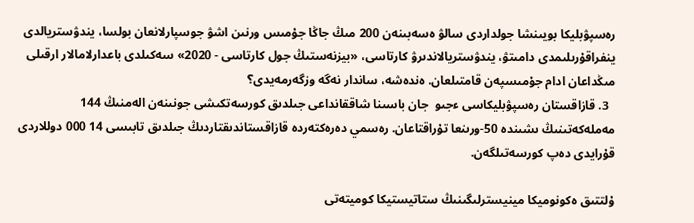رەسپۋبليكا بويىنشا جولداردى سالۋ ەسەبىنەن 200 مىڭ جاڭا جۇمىس ورنىن اشۋ جوسپارلانعان بولسا، يندۋستريالدى ينفراقۇرىلىمدى دامىتۋ، يندۋستريالاندىرۋ كارتاسى، «بيزنەستىڭ جول كارتاسى - 2020» سەكىلدى باعدارلامالار ارقىلى مىڭداعان ادام جۇمىسپەن قامتىلعان. ەندەشە، ساندار نەگە وزگەرمەيدى؟
  3. قازاقستان رەسپۋبليكاسى ءجىو  جان باسىنا شاققانداعى جىلدىق كورسەتكىشى جونىنەن الەمنىڭ 144 مەملەكەتىنىڭ ىشىندە 50-ورىنعا تۇراقتاعان. رەسمي دەرەكتەردە قازاقستاندىقتاردىڭ جىلدىق تابىسى 14 000 دوللاردى قۇرايدى دەپ كورسەتىلگەن.

ۇلتتىق ەكونوميكا مينيسترلىگىنىڭ ستاتيستيكا كوميتەتى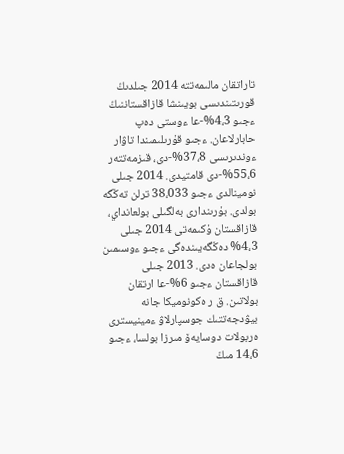تاراتقان مالىمەتتە 2014 جىلدىڭ قورىتىندىسى بويىنشا قازاقستاننىڭ ءجىو 4،3%-عا ءوستى دەپ حابارلاعان. ءجىو قۇرىلىمىندا تاۋار ءوندىرىسى 37،8%-دى، قىزمەتتەر 55،6%-دى قامتيدى. 2014 جىلى نومينالدى ءجىو 38،033 ترلن تەڭگە بولدى. بۇرىندارى بەلگىلى بولعانداي، قازاقستان ۇكىمەتى 2014 جىلى 4،3% دەڭگەيىندەگى ءجىو ءوسىمىن بولجاعان ەدى. 2013 جىلى قازاقستان ءجىو 6%-عا ارتقان بولاتىن. ق ر ەكونوميكا جانە بيۋدجەتتىك جوسپارلاۋ ءمينيسترى ەربولات دوسايەۆ مىرزا بولسا، ءجىو 14،6 مىڭ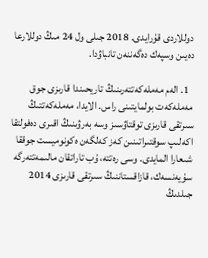دوللاردى قۇرايدى. 2018 جىلى ول 24 مىڭ دوللارعا دەيىن وسپەك دەگەننەن تانباۋدا.

  1. الەم مەملەكەتتەرىنىڭ تاريحىندا قارىزى جوق مەملەكەت بولمايتىنى راس. الايدا، مەملەكەتتىڭ سىرتقى قارىزى توقتاۋسىز وسە بەرۋىنىڭ اقىرى دەفولتقا اكەلىپ سوقتىراتىنىن كەز كەلگەن ەكونوميست جوققا شىعارا المايدى. وسى رەتتە، ۇب تاراتقان مالىمەتتەرگە سۇيەنسەك، قازاقستاننىڭ سىرتقى قارىزى 2014 جىلدىڭ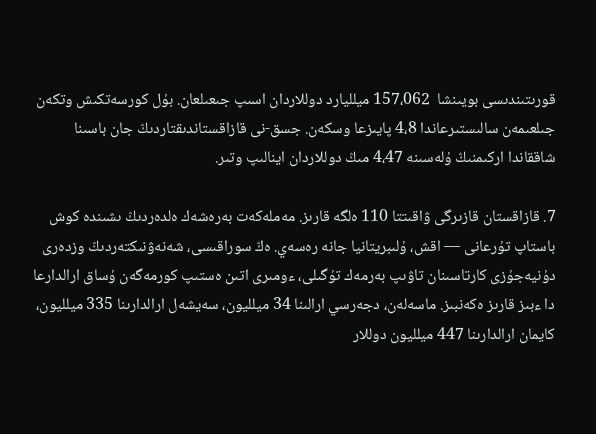قورىتىندىسى بويىنشا  157،062 ميلليارد دوللاردان اسىپ جىعىلعان. بۇل كورسەتكىش وتكەن جىلعىمەن سالىستىرعاندا 4،8 پايىزعا وسكەن. جسق-نى قازاقستاندىقتاردىڭ جان باسىنا شاققاندا اركىمنىڭ ۇلەسىنە 4،47 مىڭ دوللاردان اينالىپ وتىر.

7. قازاقستان قازىرگى ۋاقىتتا 110 ەلگە قارىز. مەملەكەت بەرەشەك ەلدەردىڭ ىشىندە كوش باستاپ تۇرعانى — اقش، ۇلىبريتانيا جانە رەسەي. ەڭ سوراقىسى، شەنەۋنىكتەردىڭ وزدەرى دۇنيەجۇزى كارتاسىنان تاۋىپ بەرمەك تۇگىلى، ءومىرى اتىن ەستىپ كورمەگەن ۇساق ارالدارعا دا ءبىز قارىز ەكەنبىز. ماسەلەن، دجەرسي ارالىنا 34 ميلليون، سەيشەل ارالدارىنا 335 ميلليون، كايمان ارالدارىنا 447 ميلليون دوللار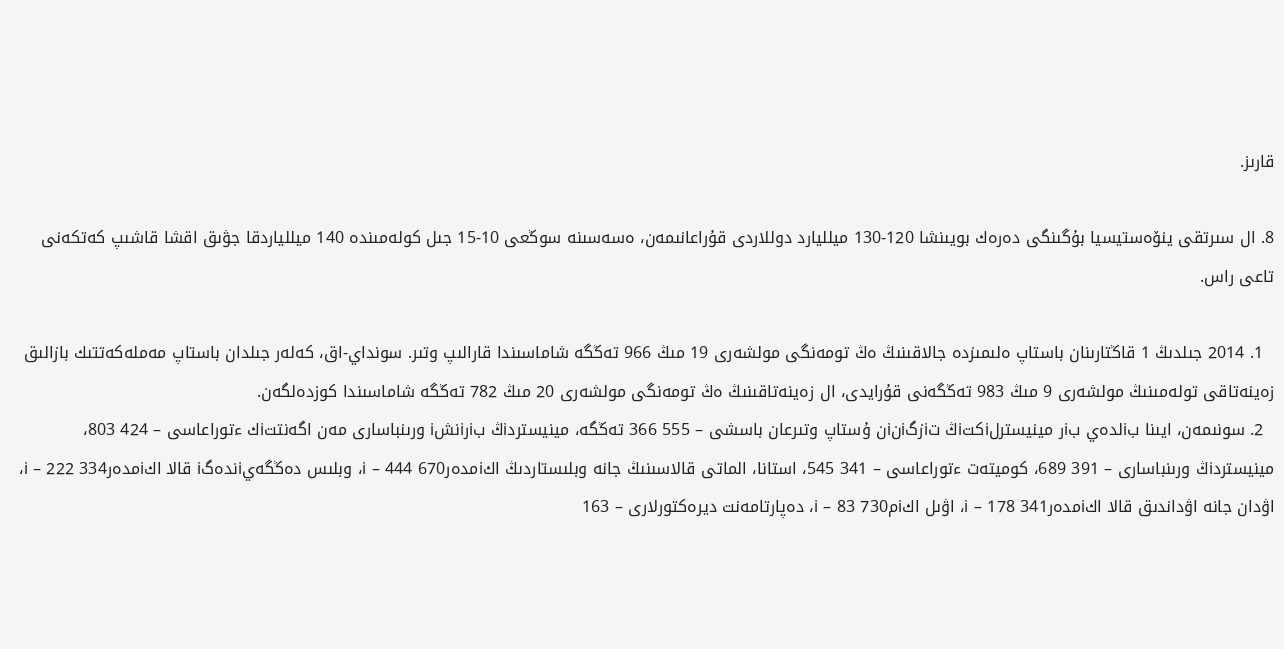قارىز.

8. ال سىرتقى ينۆەستيسيا بۇگىنگى دەرەك بويىنشا 120-130 ميلليارد دوللاردى قۇراعانىمەن، ەسەسىنە سوڭعى 10-15 جىل كولەمىندە 140 ميللياردقا جۋىق اقشا قاشىپ كەتكەنى تاعى راس.

  1. 2014 جىلدىڭ 1 قاڭتارىنان باستاپ ەلىمىزدە جالاقىنىڭ ەڭ تومەنگى مولشەرى 19 مىڭ 966 تەڭگە شاماسىندا قارالىپ وتىر. سونداي-اق، كەلەر جىلدان باستاپ مەملەكەتتىك بازالىق زەينەتاقى تولەمىنىڭ مولشەرى 9 مىڭ 983 تەڭگەنى قۇرايدى، ال زەينەتاقىنىڭ ەڭ تومەنگى مولشەرى 20 مىڭ 782 تەڭگە شاماسىندا كوزدەلگەن.
  2. سونىمەن، ايىنا بiلدەي بiر مينيسترلiكتiڭ تiزگiنiن ۇستاپ وتىرعان باسشى – 555 366 تەڭگە، مينيستردiڭ بiرiنشi ورىنباسارى مەن اگەنتتiك ءتوراعاسى – 424 803، مينيستردiڭ ورىنباسارى – 391 689، كوميتەت ءتوراعاسى – 341 545، استانا، الماتى قالاسىنىڭ جانە وبلىستاردىڭ اكiمدەرi – 444 670، وبلىس دەڭگەيiندەگi قالا اكiمدەرi – 222 334، اۋدان جانە اۋداندىق قالا اكiمدەرi – 178 341، اۋىل اكiمi – 83 730، دەپارتامەنت ديرەكتورلارى – 163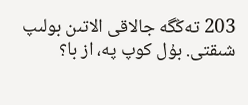203 تەڭگە جالاقى الاتىن بولىپ شىقتى. بۇل كوپ پە، از با؟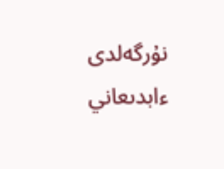نۇرگەلدى ءابدىعاني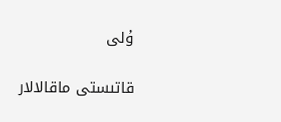ۇلى

قاتىستى ماقالالار